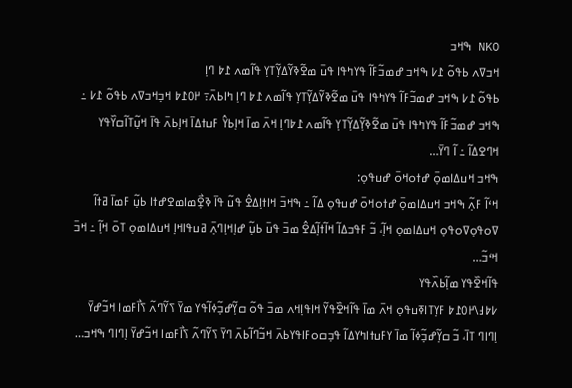NKO ߒߞߏ
ߞߏߜߍ ߕߟߋ߬ ߁߇ ߒߞߏ ߝߘߏ߬ߓߊ߬ ߟߌߤߟߊ ߟߎ߫ ߘߐ߬ߢߌ߬ߡߌ߲߬ߠߌ߲ ߟߊ߬ߘߍ ߁߈ ߣߊ߲
ߕߟߋ߬ ߁߇ ߒߞߏ ߝߘߏ߬ߓߊ߬ ߟߌߤߟߊ ߟߎ߫ ߘߐ߬ߢߌ߬ߡߌ߲߬ߠߌ߲ ߟߊ߬ߘߍ ߁߈ ߣߊ߲ ߤߊߕߍ߫߹ ߂߀߁߈ ߞߏ߲ߞߏߜߍ ߕߟߋ߬ ߁߇ ߸ ߒߞߏ ߝߘߏ߬ߓߊ߬ ߟߌߤߟߊ ߟߎ߫ ߘߐ߬ߢߌ߲߬ߡߌ߲߬ߠߌ߲ ߟߊ߬ߘߍ ߁߈ߣߊ߲ ߞߍ߫ ߘߊ߫ ߞߊ߲ߕߌ߮ ߓߎߙߡߊ߫ ߞߊ߲ߕߍ߫ ߟߊ߫ ߞߎ߲߬ߠߊ߬ߛߌ߰ߟߌ ߞߣߐߡߊ߬ ߸ ߊ߬ ߣߌ߫…
ߒߞߏ ߞߎߡߊߘߋ߲߫ ߝߙߋߞߋ߫ ߝߎߟߋ߲:
ߞߵߊ߬ ߓߍ߲߬ ߒߞߏ ߞߎߡߊߘߋ߲߫ ߝߙߋߞߋ߫ ߝߎߟߋ߲ ߡߊ߬ ߸ ߒߞߏ߫ ߞߊߙߊ߲ߡߐ߮ ߟߎ߬ ߟߊ߫ ߢߐ߲߯ߘߊߘߐߝߙߊ ߕߎ߲߬ ߓߘߊ߫ ߥߙߊ߬ ߜߋߟߋ߲ߜߋߟߋ߲ ߞߎߡߊߘߋ߲ ߞߊ߲߬، ߏ߬ ߓߟߏߡߊ߬ ߞߊ߬ߙߊ߲߬ߡߐ߮ ߘߏ߫ ߟߎ߫ ߕߎ߲߬ ߝߊ߲ߞߊ߲ߣߍ߲߫ ߥߎߟߊߞߊ߲ ߞߎߡߊߘߋ߲ ߠߋ߫ ߞߊ߲߬ ߸ ߞߏ߫ ߞߵߏ߬…
ߟߊ߬ߞߐ߰ߟߌ ߘߊ߲߬ߕߍ߰ߟߌ
߇߈߃\߂߀߁߈ ߓߌ߲ߠߊߧߎߟߋ߲ ߞߍ߫ ߘߊ߫ ߟߊ߬ߞߐ߰ߟߌ߬ ߞߊߟߊ߲ߞߍ ߘߏ߫ ߟߋ߬ ߛߌ߲߬ߝߏ߲߬ߦߊ߬ߟߌ ߘߌ߫ ߖߌ߬ߣߍ߬ ߖߊ߯ߓߘߊ ߞߏ߬ߝߌ߫ ߊ߲ߣߊߣ ߠߊ߫، ߏ߬ ߛߌ߲߬ߝߏ߲߬ߦߊ߬ ߘߊ߫ ߌߓߎߙߊߤߌߡߊ߬ ߟߏ߲ߛߋߓߊߟߌߕߍ߫ ߞߏ߬ߣߊ߬ߕߍ߫ ߣߌ߫ ߖߌ߬ߣߍ߬ ߖߊ߯ߓߘߊ ߞߏ߬ߝߌ߫ ߊ߲ߣߊߣ ߒߞߏ…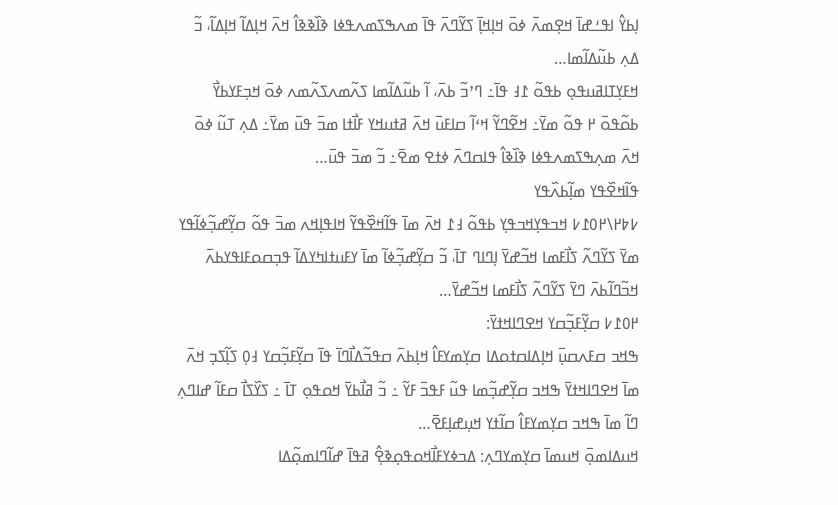ߊ߲ߕߌ߮ ߊߟߑߝߊ߫ ߞߐ߲ߘߍ߫ ߦߋ߫ ߞߊ߲ߞߊ߲߫ ߖߌ߬ߣߍ߫ ߟߊ߫ ߘߍߒߖߘߍߟߦߊ ߢߊ߰ߢߢߊ߮ ߞߍ߫ ߞߊ߲ߡߊ߬ ߞߊ߲ߡߊ߬، ߏ߬ ߡߍ߲ ߕߎ߬ߡߊ߬ߘߊ…
ߞߓߌ߲ߠߊߥߎߟߋ߲ ߕߟߋ߬ ߁߃ ߟߊ߫߸ ߣߴߏ߬ ߕߍ߫، ߊ߬ ߕߎ߬ߡߊ߬ߘߊ ߖߍ߬ߘߍߖߍ߬ߘߍ ߦߋ߫ ߞߏ߲ߓߌߕߌ߯ ߕߋ߬ߟߋ߫ ߂ ߟߋ߬ ߘߌ߫߸ ߞߐ߬ߣߌ߬ ߞߵߊ߬ ߛߊߓߎ߫ ߞߍ߫ ߥߙߎߞߌ ߓߊ߯ߙߊ ߘߏ߫ ߟߎ߫ ߘߌ߫߸ ߡߍ߲ ߠߎ߬ ߦߋ߫ ߞߍ߫ ߘߍ߲ߒߖߘߍߟߦߊ ߢߊ߰ߢߊ߮ ߟߊߛߣߍ߫ ߦߙߐ ߘߐ߫߸ ߏ߬ ߘߏ߫ ߟߎ߫…
ߟߊ߬ߞߐ߰ߟߌ ߘߊ߲߬ߕߍ߰ߟߌ
߇߈߂\߂߀߁߇ ߞߏߟߌ߲ߞߏߟߌ߲ ߕߟߋ߬ ߃߁ ߞߍ߫ ߘߊ߫ ߟߊ߬ߞߐ߰ߟߌ߬ ߞߊߟߊ߲ߞߍ ߘߏ߫ ߟߋ߬ ߛߌ߲߬ߝߏ߲߬ߦߊ߬ߟߌ ߘߌ߫ ߖߌ߬ߣߍ߬ ߖߊ߯ߓߘߊ ߞߏ߬ߝߌ߫ ߊ߲ߣߊߣ ߠߊ߫، ߏ߬ ߛߌ߲߬ߝߏ߲߬ߦߊ߬ ߘߊ߫ ߌߓߎߙߊߤߌߡߊ߬ ߟߏ߲ߛߋߓߊߟߌߕߍ߫ ߞߏ߬ߣߊ߬ߕߍ߫ ߣߌ߫ ߖߌ߬ߣߍ߬ ߖߊ߯ߓߘߊ ߞߏ߬ߝߌ߫…
߂߀߁߇ ߛߌ߲߬ߓߏ߲߬ߛߌ ߞߐߣߊߞߙߌ߫:
ߒߞߏ ߛߓߍߛߎ߲߫ ߞߊ߲ߡߊߛߙߋߡߊ ߛߌ߲ߘߌߓߊ߮ ߞߊ߲ߕߍ߫ ߛߟߏ߬ߡߊ߯ߣߊ߫ ߟߊ߫ ߛߌ߲߬ߓߏ߲߬ߛߌ ߃߀߲ ߖߊ߲߬ߖߏ߲ ߞߍ߫ ߘߊ߫ ߞߐߣߊߞߙߌ߫ ߒߞߏ ߛߌ߲߬ߝߏ߲߬ߘߊ ߟߎ߬ ߓߟߏ߫ ߓߌ߬ ߸ ߏ߬ ߥߊ߯ߕߌ߫ ߞߋߟߋ߲ ߠߊ߫ ߸ ߖߌ߰ߖߊ߯ ߛߓߊ߬ ߝߊߣߍ߲ ߣߊ߬ ߘߊ߫ ߒߞߏ ߛߌ߲ߘߌߓߊ߮ ߛߊ߬ߙߌ ߞߎ߲ߝߊ߲ߓߐ߫…
ߞߎߡߊߘߋ߲߫ ߞߎߘߊ߫ ߛߌ߲ߘߌߣߍ߲: ߡߏߦߌߓߊ߯ߞߋߟߋ߲ߢߐ߲߮ ߥߟߊ߫ ߝߊ߬ߣߊߘߋ߲߬ߡߊ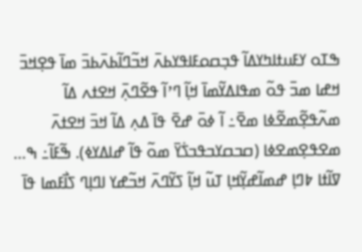ߒߠߋ ߌߓߎߙߊߤߌߡߊ߬ ߟߏ߲ߛߋߓߊߟߌߕߍ߫ ߞߏ߬ߣߊ߬ߕߍ߫ߕߏ߫ ߘߊ߫ ߟߐ߲ߞߏ߫ ߞߝߊ ߘߏ߫ ߟߋ߬ ߘߟߊߡߌ߬ߘߊ߫ ߞߊ߲߬ ߣߴߊ߬ ߟߐ߬ߣߍ߲߫ ߞߐߙߍ ߡߊ߬ ߘߍ߬ߟߐ߲߬ߘߐ߬ߦߊ ߘߐ߫߸ ߊ߬ ߦߋ߫ ߝߐ߫ ߟߊ߫ ߡߍ߲ ߡߊ߬ ߞߏ߫ ߞߐߙߍ߫ ߘߐߟߐ߲ߘߐߦߊ (ߛߏߛߌߏߟߏߖ߭ߌ߫ ߘߋ߬ ߟߊ߬ ߝߊߡߌߦ). ߒ߬ߓߊ߬߸ ߒ…
ߜߊ߬ߙߊ ߈ߣߊ߲ ߝߘߊ߬ߝߌ߲߬ߞߊ߲ ߠߎ߬ ߞߊ߲߬ ߖߌ߬ߣߍ߫ ߞߏ߬ߝߌ ߊߣߊ߲ߣ ߖߊ߯ߓߘߊ ߟߊ߫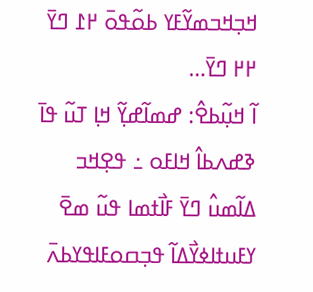ߞߏ߲ߞߏߘߌ߬ߓߌ ߕߋ߬ߟߋ߫ ߂߁ ߣߌ߫ ߂߂ ߣߌ߫…
ߊ߬ ߞߎ߲߬ߕߐ߮: ߝߘߊ߬ߝߌ߲߬ ߞߊ߲ ߠߎ߬ ߟߊ߫ ߢߝߍߕߊ߮ ߞߊߓߋ ߸ ߟߐ߲ߞߏ ߡߊ߬ߘߎ߮ ߣߌ߫ ߓߊ߯ߙߘߊ ߟߎ߬ ߘߐ߫ ߌߓߎߙߊߦߌ߯ߡߊ߬ ߟߏ߲ߛߋߓߊߟߌߕߍ߫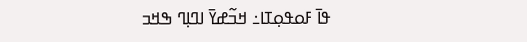ߟߊ߫ ߓߋߟߋ߲ߠߊ߸ ߞߏ߬ߝߌ߫ ߊߣߊ߲ߣ ߒߞߏ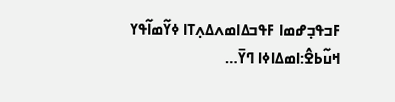ߓߏߟߏ߲ߝߘߊ ߓߟߏߡߊߘߍߡߍ߲ߠߊ ߦߌ߬ߘߊ߬ߟߌ ߞߎ߬ߕߐ߮:ߊߘߡߊߦߊ ߣߌ߫…